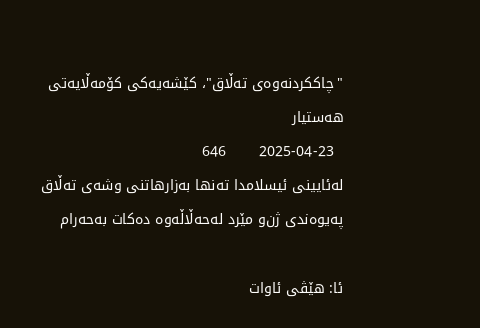"چاککردنەوەی تەڵاق"، کێشەیەکی کۆمەڵایەتی هەستیار
  2025-04-23       646
له‌ئایینی‌ ئیسلامدا ته‌نها به‌زارهاتنی وشەی تەڵاق پەیوه‌ندی‌ ژن‌و مێرد له‌حه‌ڵاڵه‌وه‌ ده‌كات به‌حه‌رام‌

ئا: هێڤی ئاوات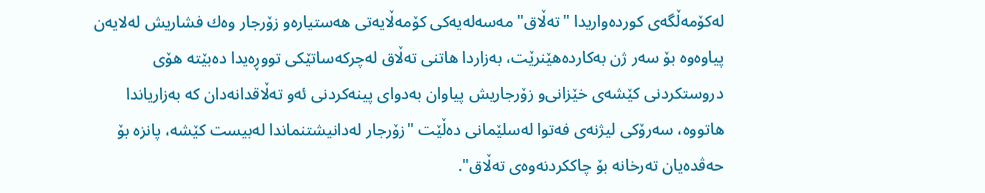له‌كۆمه‌ڵگه‌ی‌ كوردەواریدا "ته‌ڵاق" مه‌سه‌له‌یه‌كی‌ كۆمه‌ڵایه‌تی‌ هه‌ستیاره‌‌و زۆرجار وه‌ك فشاریش له‌لایه‌ن پیاوه‌وه‌ بۆ سه‌ر ژن به‌كارده‌هێنرێت، به‌زاردا هاتنی‌ ته‌ڵاق له‌چركه‌ساتێكی‌ تووڕه‌یدا ده‌بێته‌ هۆی‌ دروستكردنی‌ كێشه‌ی‌ خێزانی‌و زۆرجاریش پیاوان به‌دوای‌ پینه‌كردنی‌ ئه‌و ته‌ڵاقدانه‌دان كه ‌به‌زاریاندا هاتووه‌، سەرۆکی‌ لیژنه‌ی‌ فەتوا لەسلێمانی ده‌ڵێت "زۆرجار لەدانیشتنماندا له‌بیست كێشه‌، پانزه‌ بۆ حەڤدەیان تەرخانە بۆ چاككردنه‌وه‌ی‌ ته‌ڵاق".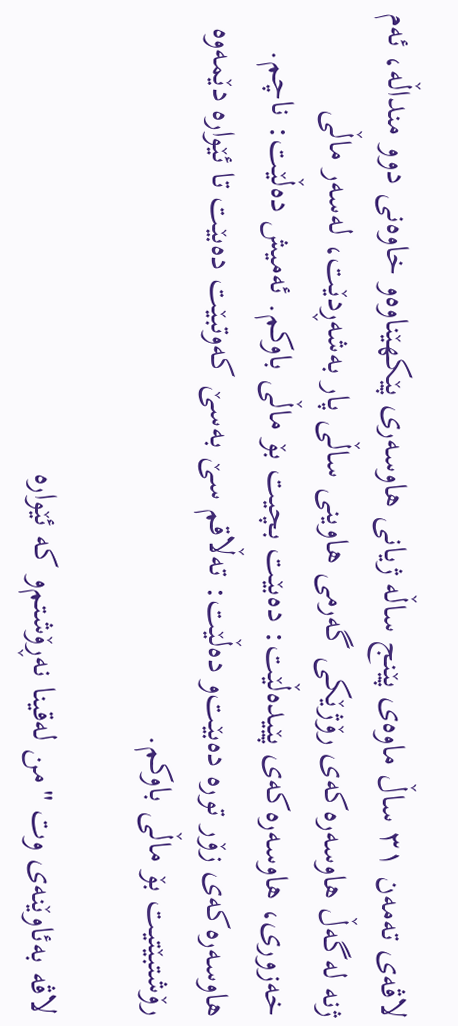لاڤەی ته‌مه‌ن ٣١ ساڵ‌ ماوه‌ی‌ پێنج ساڵه‌ ژیانی‌ هاوسه‌ری‌ پێكهێناوه‌و خاوه‌نی‌ دوو منداڵە‌، ئه‌م ژنه‌ له‌گه‌ڵ‌ هاوسه‌ره‌كه‌ی‌ رۆژێكی‌ گه‌رمی‌ هاوینی‌ ساڵی‌ پار به‌شه‌ڕدێت، له‌سه‌ر ماڵی‌ خه‌زوری‌، هاوسه‌ره‌كه‌ی‌ پێیده‌ڵێت: ده‌بێت بچیت بۆ ماڵی‌ باوكم. ئه‌میش ده‌ڵێت: ناچم. هاوسه‌ره‌كه‌ی‌ زۆر توره‌ ده‌بێت‌و ده‌ڵێت: ته‌ڵاقم سێ‌ به‌سێ‌ كه‌وتبێت ده‌بێت تا ئێواره‌ دێمەوە رۆشتبێتیت بۆ ماڵی باوكم.

لاڤە بەئاوێنەی وت "من لەقینا نه‌ڕۆشتم‌و كه‌ ئێواره‌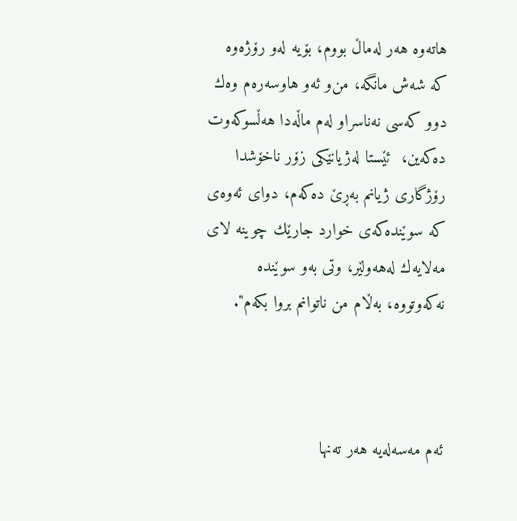هاته‌وه‌ هه‌ر له‌ماڵ‌ بووم، بۆیه‌ له‌و رۆژه‌وه‌ كه‌ شەش مانگە، من‌و ئه‌و هاوسه‌ره‌م وه‌ك دوو كه‌سی‌ نه‌ناسراو له‌م ماڵه‌دا هه‌ڵسوكه‌وت ده‌كه‌ین،  ئێستا له‌ژیانێكی‌ زۆر ناخۆشدا رۆژگاری‌ ژیانم به‌ڕێ‌ ده‌كه‌م، دوای ئەوەی كه‌ سوێنده‌كه‌ی‌ خوارد جارێك چوینه‌‌ لای‌ مه‌لایه‌ك له‌هه‌ولێر، وتی‌ بەو سوێندە نه‌كه‌وتووه‌، به‌ڵام من ناتوانم بروا بكه‌م".



ئه‌م مه‌سه‌له‌یه‌ هه‌ر ته‌نها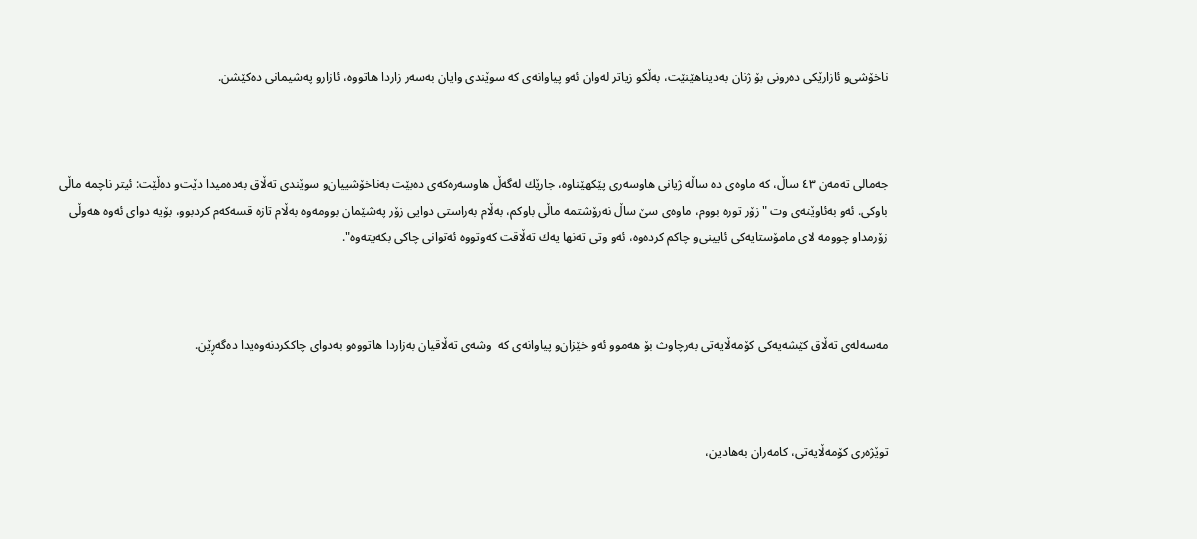ناخۆشی‌‌و ئازارێكی‌ ده‌رونی‌ بۆ ژنان به‌دیناهێنێت، به‌ڵكو زیاتر له‌وان ئه‌و پیاوانه‌ی‌ كه‌ سوێندی‌ وایان به‌سه‌ر زاردا هاتووه‌، ئازارو په‌شیمانی‌ ده‌كێشن.



جەمالی ته‌مه‌ن ٤٣ ساڵ‌، كه‌ ماوه‌ی‌ ده‌ ساڵه‌ ژیانی‌ هاوسه‌ری‌ پێكهێناوه‌، جارێك له‌گه‌ڵ‌ هاوسەرەکەی ده‌بێت به‌ناخۆشییان‌و سوێندی‌ ته‌ڵاق به‌ده‌میدا دێت‌و ده‌ڵێت: ئیتر ناچمە ماڵی‌ باوكی. ئه‌و بەئاوێنەی وت "زۆر توره‌ بووم، ماوه‌ی‌ سێ ساڵ‌ نه‌رۆشتمه‌ ماڵی‌ باوكم، به‌ڵام به‌راستی‌ دوایی‌ زۆر په‌شێمان بوومه‌وه‌ به‌ڵام تازه‌ قسه‌كه‌م كردبوو، بۆیه‌ دوای‌ ئه‌وه‌ هه‌وڵی‌ زۆرمداو چوومه‌ لای‌ مامۆستایه‌كی‌ ئایینی‌و چاكم كرده‌وه‌، ئه‌و‌ وتی‌ ته‌نها یه‌ك ته‌ڵاقت كه‌وتووه‌ ئه‌توانی‌ چاكی‌ بكه‌یته‌وه".



مه‌سه‌له‌ی‌ ته‌ڵاق ‌كێشه‌یه‌كی‌ كۆمه‌ڵایه‌تی‌ به‌رچاوث بۆ هه‌موو ئه‌و خێزان‌و پیاوانەی كه‌  وشه‌ی‌ ته‌ڵاقیان به‌زاردا هاتووه‌و بەدوای چاککردنەوەیدا دەگەڕێن.



توێژه‌ری‌ كۆمه‌ڵایه‌تی‌، کامەران بەهادین،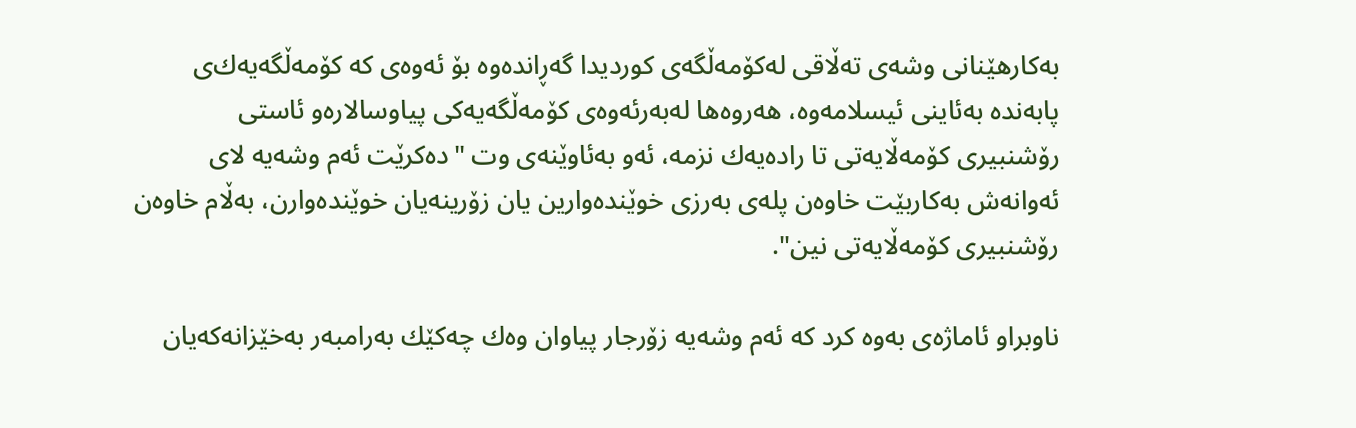به‌كارهێنانی‌ وشه‌ی‌ ته‌ڵاقی‌ له‌كۆمه‌ڵگه‌ی‌ كوردیدا گه‌ڕانده‌وه‌ بۆ ئه‌وه‌ی‌ كه‌ كۆمه‌ڵگه‌یه‌ك‌ی پابه‌نده‌ به‌ئاینی‌ ئیسلامه‌وه‌، هه‌روه‌ها له‌به‌رئه‌وه‌ی‌ كۆمه‌ڵگه‌یه‌كی‌ پیاوسالاره‌‌و ئاستی‌ رۆشنبیری‌ كۆمه‌ڵایه‌تی‌ تا راده‌یه‌ك نزمه‌، ئه‌و بەئاوێنەی وت "ده‌كرێت ئه‌م وشه‌یه‌ لای‌ ئه‌وانه‌ش به‌كاربێت خاوه‌ن پله‌ی‌ به‌رزی‌ خوێنده‌وارین یان زۆرینه‌یان خوێنده‌وارن، به‌ڵام خاوه‌ن رۆشنبیری‌ كۆمه‌ڵایه‌تی‌ نین".

ناوبراو ئاماژه‌ی‌ به‌وه‌ كرد كه‌ ئه‌م وشه‌یه‌ زۆرجار پیاوان وه‌ك چه‌كێك به‌رامبه‌ر به‌خێزانه‌كه‌یان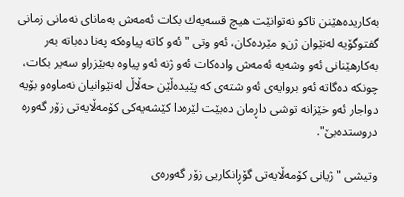به‌كاریده‌هێنن تاكو نه‌توانێت هیچ قسه‌یه‌ك بكات ئه‌مه‌ش به‌مانای‌ نه‌مانی‌ زمانی‌ گفتوگۆیه‌ له‌نێوان ژن‌و مێرده‌كان، ئەو وتی‌ "ئه‌و كاته‌ پیاوه‌كه‌ په‌نا ده‌باته‌ به‌ر به‌كارهێنانی‌ ئه‌و وشه‌یه‌ ئه‌مه‌ش واده‌كات ئه‌و ژنه‌ ئه‌و پیاوه‌ به‌بێزراو سه‌یر بكات، چونكه‌ ده‌گاته‌ ئه‌و بروایه‌ی ئه‌و شته‌ی‌ كه ‌پێیده‌ڵێن حه‌ڵاڵ‌ له‌نێوانیان نه‌ماوه‌و بۆیه‌ دواجار ئه‌و خێزانه‌ توشی‌ داڕمان ده‌بێت لێره‌دا كێشه‌یه‌كی‌ كۆمه‌ڵایه‌تی‌ زۆر گه‌وره‌ دروستده‌بێ‌".

وتیشی "ژیانی کۆمەڵایەتی گۆڕانکاریی زۆر گەورەی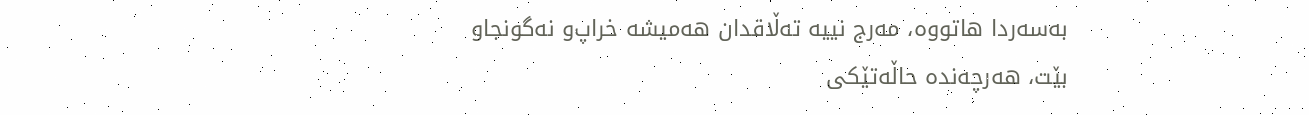بەسەردا هاتووە، مەرج نییە تەڵاقدان هەمیشە خراپ‌و نەگونجاو بێت، هەرچەندە حاڵەتێکی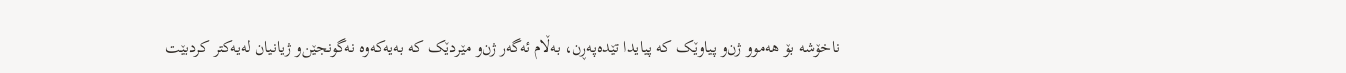ناخۆشە بۆ هەموو ژن‌و پیاوێک کە پیایدا تێدەپەڕن، بەڵام ئەگەر ژن‌و مێردێک کە بەیەکەوە نەگونجێن‌و ژیانیان لەیەکتر کردبێت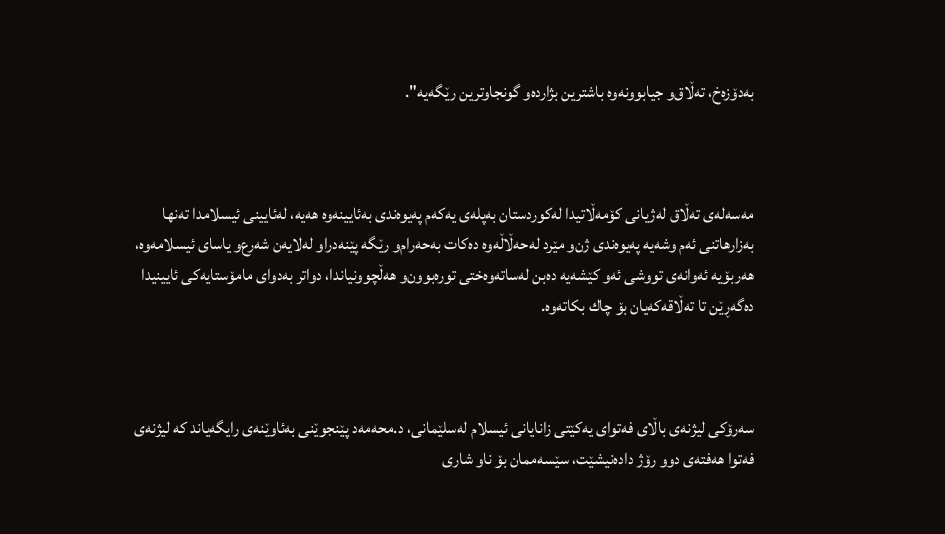بەدۆزەخ، تەڵاق‌و جیابوونەوە باشترین بژاردەو گونجاوترین رێگەیە".



مه‌سه‌له‌ی ته‌ڵاق لەژیانی کۆمەڵاتیدا لەکوردستان به‌پله‌ی‌ یه‌كه‌م په‌یوه‌ندی‌ به‌ئایینه‌وه‌ هه‌یه‌، له‌ئایینی‌ ئیسلامدا ته‌نها به‌زارهاتنی‌ ئه‌م وشه‌یه‌ په‌یوه‌ندی‌ ژن‌و مێرد له‌حه‌ڵاڵه‌وه‌ ده‌كات به‌حه‌رام‌و رێگه‌ پێنه‌دراو له‌لایه‌ن شه‌رع‌و یاسای‌ ئیسلامه‌وه‌، هه‌ربۆیه‌ ئه‌وانه‌ی تووشی‌ ئه‌و كێشه‌یه‌ ده‌بن له‌ساته‌وه‌ختی‌ توره‌بوون‌و هه‌ڵچوونیاندا، دواتر به‌دوای‌ مامۆستایه‌كی‌ ئایینیدا ده‌گه‌ڕێن تا ته‌ڵاقه‌كه‌یان بۆ چاك بكاته‌وه‌.



سەرۆکی لیژنه‌ی‌ باڵای‌ فەتوای‌ یه‌كێتی‌ زانایانی‌ ئیسلام لەسلێمانی‌، د.محه‌مه‌د پێنجوێنی‌ به‌ئاوێنه‌ی‌ رایگه‌یاند كه‌ لیژنەی فەتوا هەفتەی دوو رۆژ دادەنیشێت، سێسەممان بۆ ناو شاری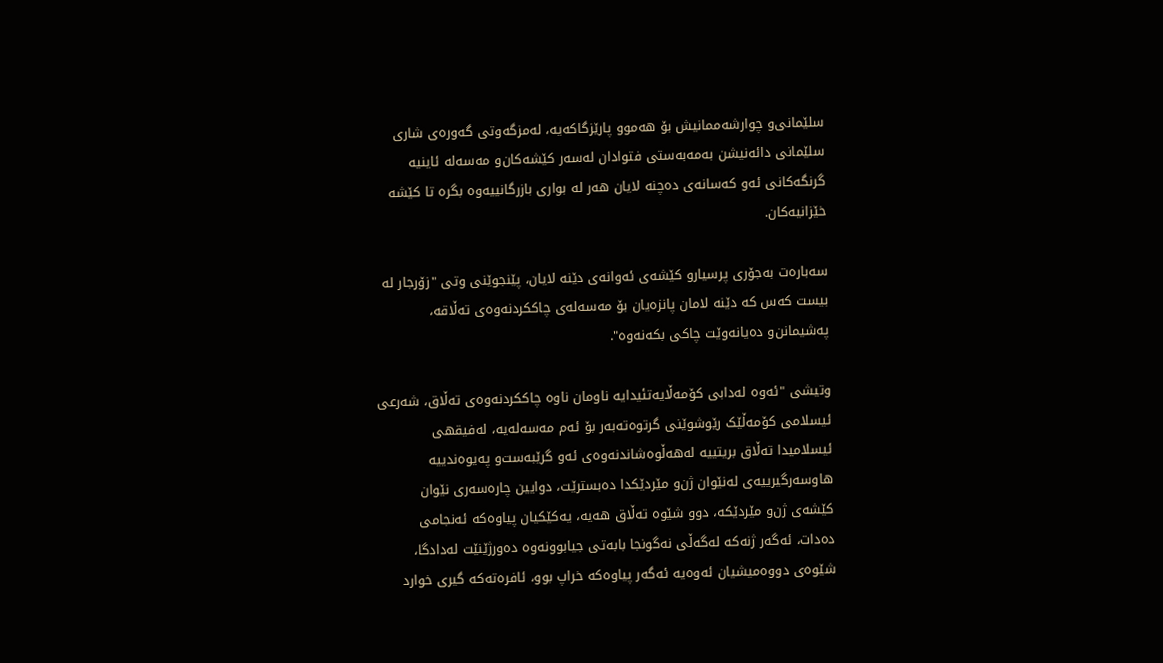سلێمانی‌و چوارشەممانیش بۆ هەموو پارێزگاکەیە، له‌مزگه‌وتی‌ گه‌وره‌ی‌ شاری‌ سلێمانی‌ دائه‌نیشن به‌مه‌به‌ستی‌ فتوادان له‌سه‌ر كێشه‌كان‌و مه‌سه‌له‌ ئاینیه‌ گرنگه‌كانی‌ ئه‌و كه‌سانه‌ی‌ ده‌چنه‌ لایان هه‌ر له‌ بواری‌ بازرگانییه‌وه‌ بگره‌ تا كێشه‌ خێزانیه‌كان.

سه‌باره‌ت به‌جۆری‌ پرسیار‌و كێشه‌ی‌ ئه‌وانه‌ی‌ دێنه‌ لایان، پێنجوێنی وتی‌ "زۆرجار لە بیست كه‌س كه‌ دێنه‌ لامان پانزەیان بۆ مه‌سه‌له‌ی‌ چاككردنه‌وه‌ی‌ ته‌ڵاقه‌، په‌شیمانن‌و ده‌یانه‌وێت چاكی‌ بكه‌نه‌وه".

وتیشی‌ "ئەوە لەدابی کۆمەڵایەتئیدایە ناومان ناوە چاککردنەوەی ته‌ڵاق، شەرعی ئیسلامی کۆمەڵێک رێوشوێنی گرتوەتەبەر بۆ ئەم مەسەلەیە، لەفیقهی ئیسلامیدا تەڵاق بریتییە لەهەڵوەشاندنەوەی ئەو گرێبەست‌و پەیوەندییە هاوسەرگیرییەی لەنێوان ژن‌و مێردێکدا دەبسترێت، دوایین چارەسەری نێوان کێشەی ژن‌و مێردێکە، دوو شێوە تەڵاق هەیە، یەکێکیان پیاوەکە ئەنجامی دەدات، ئەگەر ژنەکە لەگەڵی نەگونجا بابەتی جیابوونەوە دەورژێنێت لەدادگا، شێوەی دووەمیشیان ئەوەیە ئەگەر پیاوەکە خراپ بوو، ئافرەتەکە گیری خوارد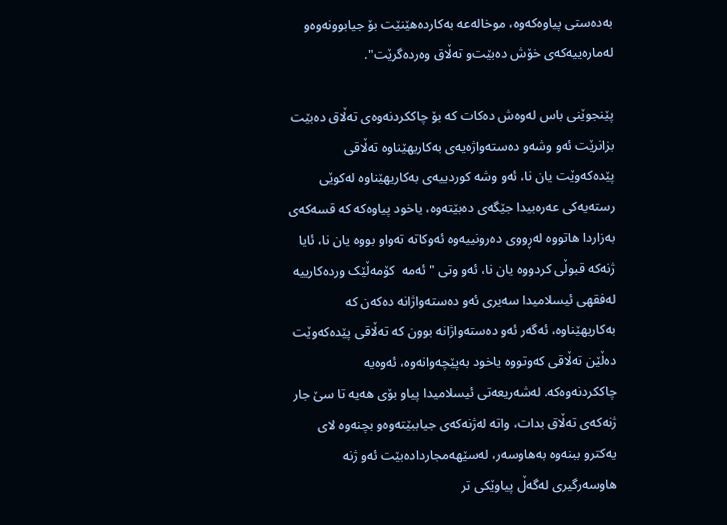بەدەستی پیاوەکەوە، موخالەعە بەکاردەهێنێت بۆ جیابوونەوەو لەمارەییەکەی خۆش دەبێت‌و تەڵاق وەردەگرێت".

پێنجوێنی باس لەوەش دەکات کە بۆ چاککردنەوەی تەڵاق دەبێت بزانرێت ئەو وشەو دەستەواژەیەی بەکاریهێناوە تەڵاقی پێدەکەوێت یان نا، ئەو وشە کوردییەی بەکاریهێناوە لەکوێی رستەیەکی عەرەبیدا جێگەی دەبێتەوە، یاخود پیاوەکە کە قسەکەی بەزاردا هاتووە لەڕووی دەرونییەوە ئەوکاتە تەواو بووە یان نا، ئایا ژنەکە قبوڵی کردووە یان نا، ئەو وتی "ئەمە  کۆمەڵێک وردەکارییە لەفقهی ئیسلامیدا سەیری ئەو دەستەواژانە دەکەن کە بەکاریهێناوە، ئەگەر ئەو دەستەواژانە بوون کە تەڵاقی پێدەکەوێت دەڵێن تەڵاقی کەوتووە یاخود بەپێچەوانەوە، ئەوەیە چاککردنەوەکە. لەشەریعەتی ئیسلامیدا پیاو بۆی هەیە تا سێ جار ژنەکەی تەڵاق بدات، واتە لەژنەکەی جیاببێتەوەو بچنەوە لای یەکترو ببنەوە بەهاوسەر، لەسێهه‌مجارداده‌بێت ئه‌و ژنه‌ هاوسه‌رگیری‌ له‌گه‌ڵ‌ پیاوێكی‌ تر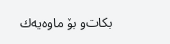بكات‌و بۆ ماوه‌یه‌ك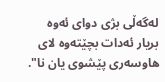له‌گه‌ڵی‌ بژی‌ دوای‌ ئه‌وه‌ بریار ئه‌دات بچێته‌وه‌ لای‌ هاوسه‌ری‌ پێشوی‌ یان نا".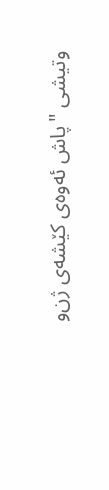وتیشی‌ "پاش ئه‌وه‌ی‌ كێشه‌ی‌ ژن‌و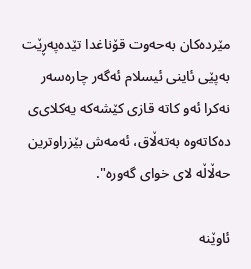مێرده‌كان به‌حه‌وت قۆناغدا تێده‌په‌ڕێت به‌پێی‌ ئاینی‌ ئیسلام ئه‌گه‌ر چاره‌سه‌ر نه‌كرا ئه‌و كاته‌ قازی‌ كێشه‌كه‌ یه‌كلای‌ی ده‌كاته‌وه‌ به‌ته‌ڵاق، ئه‌مه‌ش بێزراوترین حه‌ڵاڵه‌ لای‌ خوای‌ گه‌وره".

ئاوێنە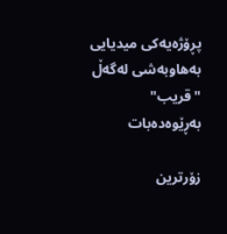پڕۆژەیەکی میدیایی بەهاوبەشی لەگەڵ "قریب" بەڕێوەدەبات

زۆرترین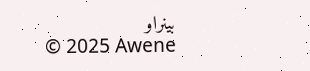بینراو
© 2025 Awene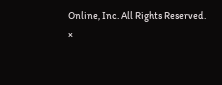Online, Inc. All Rights Reserved.
×